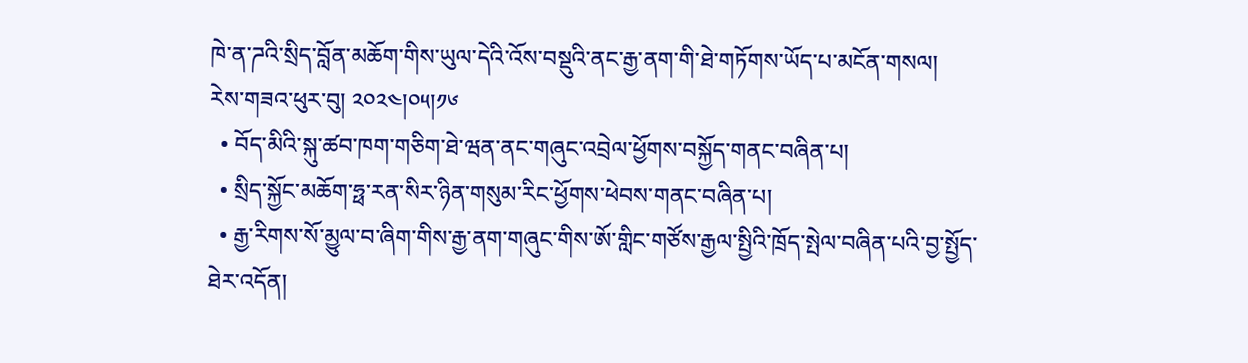ཁེ་ན་ཌའི་སྲིད་བློན་མཆོག་གིས་ཡུལ་དེའི་འོས་བསྡུའི་ནང་རྒྱ་ནག་གི་ཐེ་གཏོགས་ཡོད་པ་མངོན་གསལ།
རེས་གཟའ་ཕུར་བུ། ༢༠༢༤།༠༥།༡༦
  • བོད་མིའི་སྐུ་ཚབ་ཁག་གཅིག་ཐེ་ཝན་ནང་གཞུང་འབྲེལ་ཕྱོགས་བསྐྱོད་གནང་བཞིན་པ།
  • སྲིད་སྐྱོང་མཆོག་ཧྥ་རན་སིར་ཉིན་གསུམ་རིང་ཕྱོགས་ཕེབས་གནང་བཞིན་པ།
  • རྒྱ་རིགས་སོ་མྱུལ་བ་ཞིག་གིས་རྒྱ་ནག་གཞུང་གིས་ཨོ་གླིང་གཙོས་རྒྱལ་སྤྱིའི་ཁྲོད་སྤེལ་བཞིན་པའི་བྱ་སྤྱོད་ཐེར་འདོན།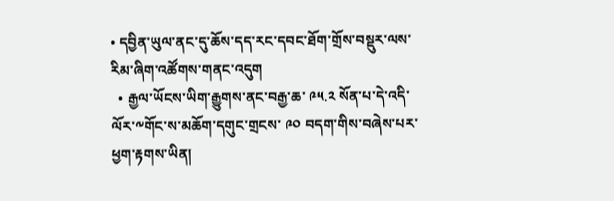• དབྱིན་ཡུལ་ནང་དུ་ཆོས་དད་རང་དབང་ཐོག་གྲོས་བསྡུར་ལས་རིམ་ཞིག་འཚོགས་གནང་འདུག
  • རྒྱལ་ཡོངས་ཡིག་རྒྱུགས་ནང་བརྒྱ་ཆ་ ༩༥.༢ སོན་པ་དེ་འདི་ལོར་༸གོང་ས་མཆོག་དགུང་གྲངས་ ༩༠ བདག་གིས་བཞེས་པར་ཕྱག་རྟགས་ཡིན།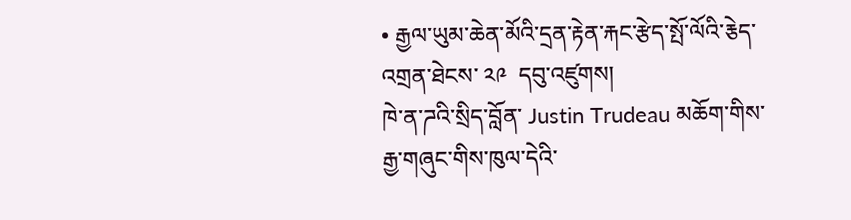• རྒྱལ་ཡུམ་ཆེན་མོའི་དྲན་རྟེན་རྐང་རྩེད་སྤོ་ལོའི་རྕེད་འགྲན་ཐེངས་ ༢༩  དབུ་འཛུགས།
ཁེ་ན་ཌའི་སྲིད་བློན་ Justin Trudeau མཆོག་གིས་རྒྱ་གཞུང་གིས་ཁུལ་དེའི་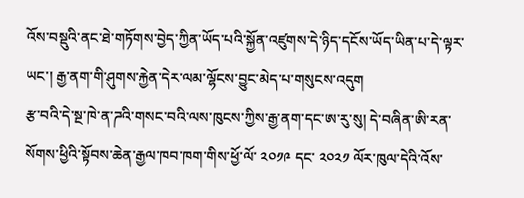འོས་བསྡུའི་ནང་ཐེ་གཏོགས་བྱེད་ཀྱིན་ཡོད་པའི་སྐྱོན་འཛུགས་དེ་ཉིད་དངོས་ཡོད་ཡིན་པ་དེ་ལྟར་ཡང་། རྒྱ་ནག་གི་ཤུགས་རྐྱེན་དེར་ལམ་ལྷོངས་བྱུང་མེད་པ་གསུངས་འདུག
རྩ་བའི་དེ་སྔ་ཁེ་ན་ཌའི་གསང་བའི་ལས་ཁུངས་ཀྱིས་རྒྱ་ནག་དང་ཨ་རུ་སུ། དེ་བཞིན་ཨི་རན་སོགས་ཕྱིའི་སྟོབས་ཆེན་རྒྱལ་ཁབ་ཁག་གིས་ཕྱོ་ལོ་ ༢༠༡༩ དང་ ༢༠༢༡ ལོར་ཁུལ་དེའི་འོས་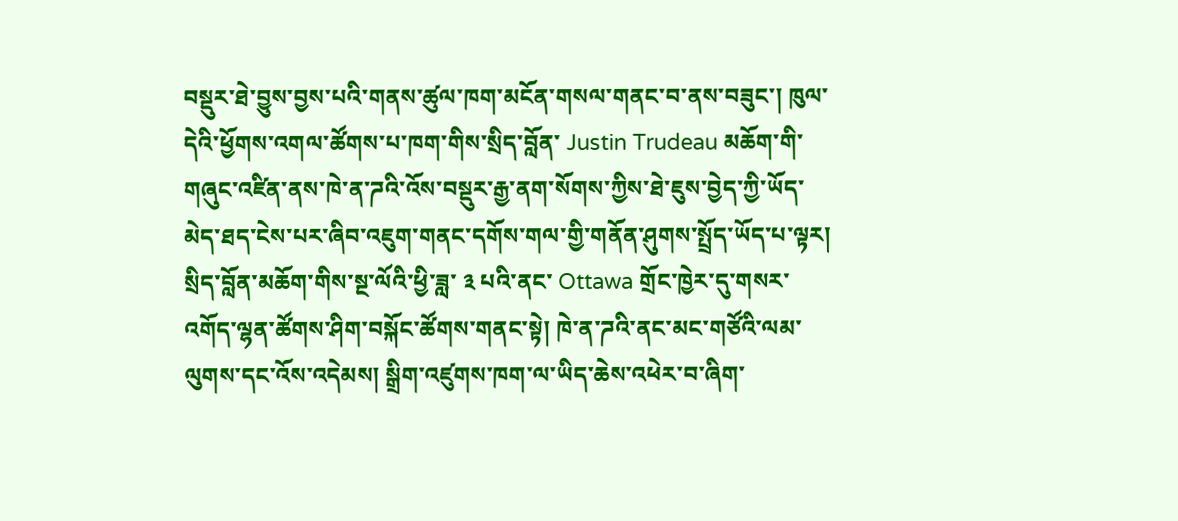བསྡུར་ཐེ་བྱུས་བྱས་པའི་གནས་ཚུལ་ཁག་མངོན་གསལ་གནང་བ་ནས་བཟུང་། ཁུལ་དེའི་ཕྱོགས་འགལ་ཚོགས་པ་ཁག་གིས་སྲིད་བློན་ Justin Trudeau མཆོག་གི་གཞུང་འཛིན་ནས་ཁེ་ན་ཌའི་འོས་བསྡུར་རྒྱ་ནག་སོགས་ཀྱིས་ཐེ་ཇུས་བྱེད་ཀྱི་ཡོད་མེད་ཐད་ངེས་པར་ཞིབ་འཇུག་གནང་དགོས་གལ་གྱི་གནོན་ཤུགས་སྤྲོད་ཡོད་པ་ལྟར། སྲིད་བློན་མཆོག་གིས་སྔ་ལོའི་ཕྱི་ཟླ་ ༣ པའི་ནང་ Ottawa གྲོང་ཁྱེར་དུ་གསར་འགོད་ལྷན་ཚོགས་ཤིག་བསྐོང་ཚོགས་གནང་སྟེ། ཁེ་ན་ཌའི་ནང་མང་གཙོའི་ལམ་ལུགས་དང་འོས་འདེམས། སྒྲིག་འཛུགས་ཁག་ལ་ཡིད་ཆེས་འཕེར་བ་ཞིག་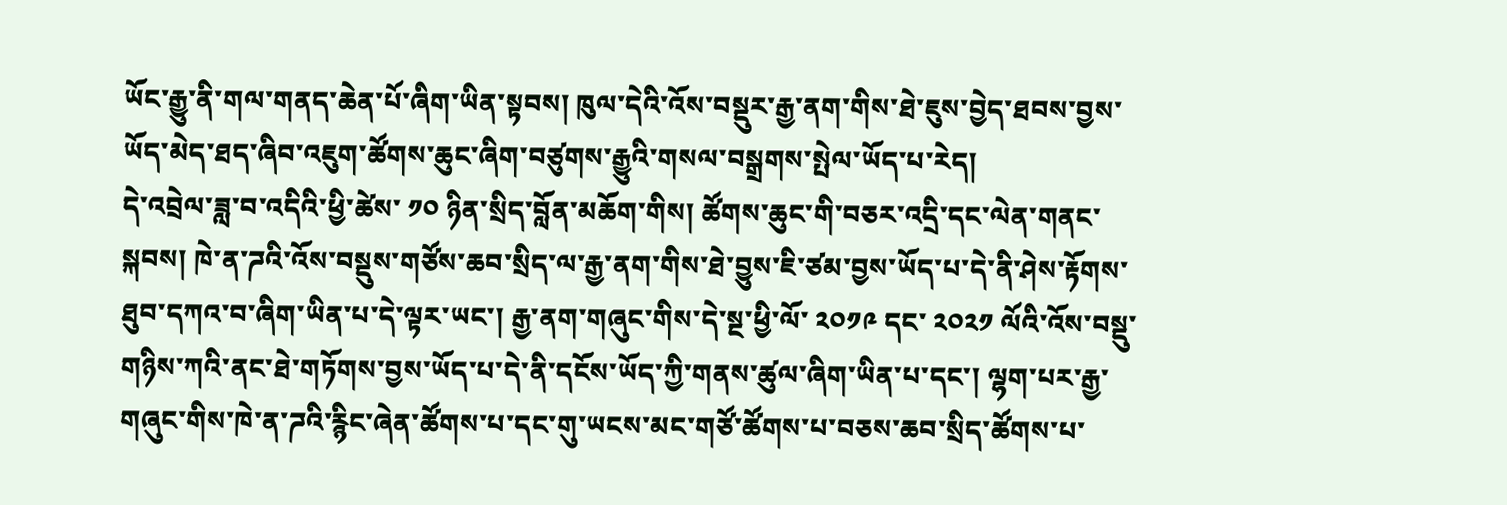ཡོང་རྒྱུ་ནི་གལ་གནད་ཆེན་པོ་ཞིག་ཡིན་སྟབས། ཁུལ་དེའི་འོས་བསྡུར་རྒྱ་ནག་གིས་ཐེ་ཇུས་བྱེད་ཐབས་བྱས་ཡོད་མེད་ཐད་ཞིབ་འཇུག་ཚོགས་ཆུང་ཞིག་བཙུགས་རྒྱུའི་གསལ་བསྒྲགས་སྤེལ་ཡོད་པ་རེད།
དེ་འབྲེལ་ཟླ་བ་འདིའི་ཕྱི་ཚེས་ ༡༠ ཉིན་སྲིད་བློན་མཆོག་གིས། ཚོགས་ཆུང་གི་བཅར་འདྲི་དང་ལེན་གནང་སྐབས། ཁེ་ན་ཌའི་འོས་བསྡུས་གཙོས་ཆབ་སྲིད་ལ་རྒྱ་ནག་གིས་ཐེ་བྱུས་ཇི་ཙམ་བྱས་ཡོད་པ་དེ་ནི་ཤེས་རྟོགས་ཐུབ་དཀའ་བ་ཞིག་ཡིན་པ་དེ་ལྟར་ཡང་། རྒྱ་ནག་གཞུང་གིས་དེ་སྔ་ཕྱི་ལོ་ ༢༠༡༩ དང་ ༢༠༢༡ ལོའི་འོས་བསྡུ་གཉིས་ཀའི་ནང་ཐེ་གཏོགས་བྱས་ཡོད་པ་དེ་ནི་དངོས་ཡོད་ཀྱི་གནས་ཚུལ་ཞིག་ཡིན་པ་དང་། ལྷག་པར་རྒྱ་གཞུང་གིས་ཁེ་ན་ཌའི་རྙིང་ཞེན་ཚོགས་པ་དང་གུ་ཡངས་མང་གཙོ་ཚོགས་པ་བཅས་ཆབ་སྲིད་ཚོགས་པ་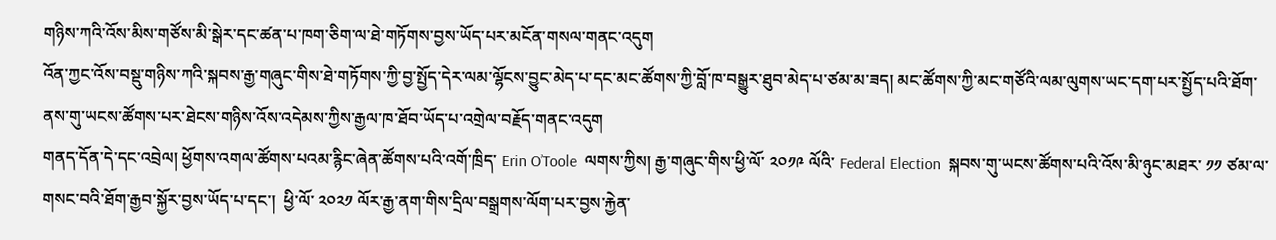གཉིས་ཀའི་འོས་མིས་གཙོས་མི་སྒེར་དང་ཚན་པ་ཁག་ཅིག་ལ་ཐེ་གཏོགས་བྱས་ཡོད་པར་མངོན་གསལ་གནང་འདུག
འོན་ཀྱང་འོས་བསྡུ་གཉིས་ཀའི་སྐབས་རྒྱ་གཞུང་གིས་ཐེ་གཏོགས་ཀྱི་བྱ་སྤྱོད་དེར་ལམ་ལྷོངས་བྱུང་མེད་པ་དང་མང་ཚོགས་ཀྱི་བློ་ཁ་བསྒྱུར་ཐུབ་མེད་པ་ཙམ་མ་ཟད། མང་ཚོགས་ཀྱི་མང་གཙོའི་ལམ་ལུགས་ཡང་དག་པར་སྤྱོད་པའི་ཐོག་ནས་གུ་ཡངས་ཚོགས་པར་ཐེངས་གཉིས་འོས་འདེམས་ཀྱིས་རྒྱལ་ཁ་ཐོབ་ཡོད་པ་འགྲེལ་བརྗོད་གནང་འདུག
གནད་དོན་དེ་དང་འབྲེལ། ཕྱོགས་འགལ་ཚོགས་པའམ་རྙིང་ཞེན་ཚོགས་པའི་འགོ་ཁྲིད་ Erin O’Toole  ལགས་ཀྱིས། རྒྱ་གཞུང་གིས་ཕྱི་ལོ་ ༢༠༡༩ ལོའི་ Federal Election  སྐབས་གུ་ཡངས་ཚོགས་པའི་འོས་མི་ཉུང་མཐར་ ༡༡ ཙམ་ལ་གསང་བའི་ཐོག་རྒྱབ་སྐྱོར་བྱས་ཡོད་པ་དང་།  ཕྱི་ལོ་ ༢༠༢༡ ལོར་རྒྱ་ནག་གིས་དྲིལ་བསྒྲགས་ལོག་པར་བྱས་རྐྱེན་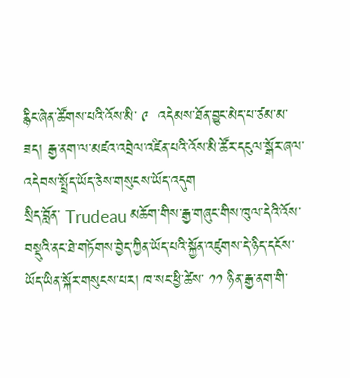རྙིང་ཞེན་ཚོགས་པའི་འོས་མི་ ༩  འདེམས་ཐོན་བྱུང་མེད་པ་ཙམ་མ་ཟད། རྒྱ་ནག་ལ་མཛའ་འབྲེལ་འཛིན་པའི་འོས་མི་ཚོར་དངུལ་སྒོར་ཞལ་འདེབས་སྤྲོད་ཡོད་ཅེས་གསུངས་ཡོད་འདུག
སྲིད་བློན་ Trudeau མཆོག་གིས་རྒྱ་གཞུང་གིས་ཁུལ་དེའི་འོས་བསྡུའི་ནང་ཐེ་གཏོགས་བྱེད་ཀྱིན་ཡོད་པའི་སྐྱོན་འཛུགས་དེ་ཉིད་དངོས་ཡོད་ཡིན་སྐོར་གསུངས་པར། ཁ་སང་ཕྱི་ཚེས་ ༡༡ ཉིན་རྒྱ་ནག་གི་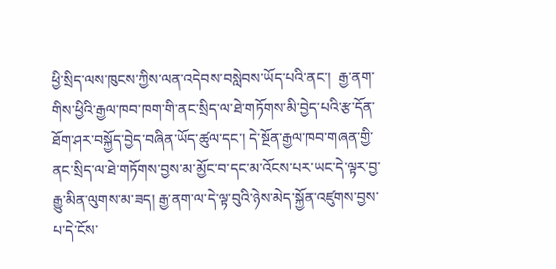ཕྱི་སྲིད་ལས་ཁུངས་ཀྱིས་ལན་འདེབས་བསླེབས་ཡོད་པའི་ནང་།  རྒྱ་ནག་གིས་ཕྱིའི་རྒྱལ་ཁབ་ཁག་གི་ནང་སྲིད་ལ་ཐེ་གཏོགས་མི་བྱེད་པའི་རྩ་དོན་ཐོག་ཤར་བསྐྱོད་བྱེད་བཞིན་ཡོད་ཚུལ་དང་། དེ་སྔོན་རྒྱལ་ཁབ་གཞན་གྱི་ནང་སྲིད་ལ་ཐེ་གཏོགས་བྱས་མ་མྱོང་བ་དང་མ་འོངས་པར་ཡང་དེ་ལྟར་བྱ་རྒྱུ་མིན་ལུགས་མ་ཟད། རྒྱ་ནག་ལ་དེ་ལྟ་བུའི་ཉེས་མེད་སྐྱོན་འཛུགས་བྱས་པ་དེ་ངོས་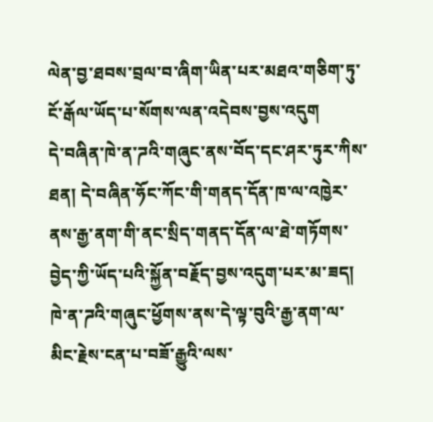ལེན་བྱ་ཐབས་བྲལ་བ་ཞིག་ཡིན་པར་མཐའ་གཅིག་ཏུ་ངོ་རྒོལ་ཡོད་པ་སོགས་ལན་འདེབས་བྱས་འདུག
དེ་བཞིན་ཁེ་ན་ཌའི་གཞུང་ནས་བོད་དང་ཤར་ཏུར་ཀིས་ཐན། དེ་བཞིན་ཧོང་ཀོང་གི་གནད་དོན་ཁ་ལ་འཁྱེར་ནས་རྒྱ་ནག་གི་ནང་སྲིད་གནད་དོན་ལ་ཐེ་གཏོགས་བྱེད་ཀྱི་ཡོད་པའི་སྐྱོན་བརྗོད་བྱས་འདུག་པར་མ་ཟད། ཁེ་ན་ཌའི་གཞུང་ཕྱོགས་ནས་དེ་ལྟ་བུའི་རྒྱ་ནག་ལ་མིང་རྗེས་ངན་པ་བཟོ་རྒྱུའི་ལས་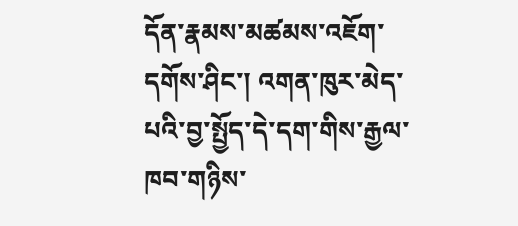དོན་རྣམས་མཚམས་འཇོག་དགོས་ཤིང་། འགན་ཁུར་མེད་པའི་བྱ་སྤྱོད་དེ་དག་གིས་རྒྱལ་ཁབ་གཉིས་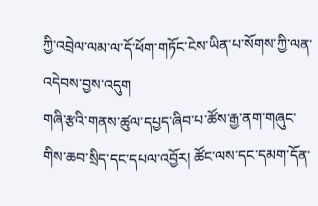ཀྱི་འབྲེལ་ལམ་ལ་དོ་ཕོག་གཏོང་ངེས་ཡིན་པ་སོགས་ཀྱི་ལན་འདེབས་བྱས་འདུག
གཞི་རྩའི་གནས་ཚུལ་དཔྱད་ཞིབ་པ་ཚོས་རྒྱ་ནག་གཞུང་གིས་ཆབ་སྲིད་དང་དཔལ་འབྱོར། ཚོང་ལས་དང་དམག་དོན་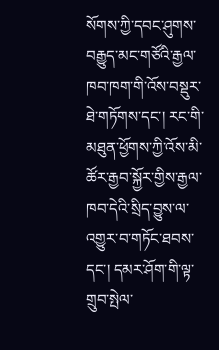སོགས་ཀྱི་དབང་ཤུགས་བརྒྱུད་མང་གཙོའི་རྒྱལ་ཁབ་ཁག་གི་འོས་བསྡུར་ཐེ་གཏོགས་དང་། རང་གི་མཐུན་ཕྱོགས་ཀྱི་འོས་མི་ཚོར་རྒྱབ་སྐྱོར་གྱིས་རྒྱལ་ཁབ་དེའི་སྲིད་བྱུས་ལ་འགྱུར་བ་གཏོང་ཐབས་དང་། དམར་ཤོག་གི་ལྟ་གྲུབ་སྤེལ་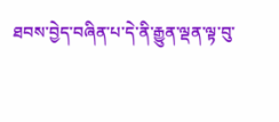ཐབས་བྱེད་བཞིན་པ་དེ་ནི་རྒྱུན་ལྡན་ལྟ་བུ་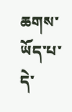ཆགས་ཡོད་པ་དེ་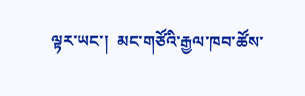ལྟར་ཡང་།  མང་གཙོའི་རྒྱལ་ཁབ་ཚོས་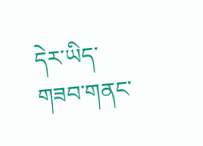དེར་ཡིད་གཟབ་གནང་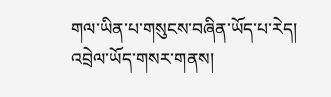གལ་ཡིན་པ་གསུངས་བཞིན་ཡོད་པ་རེད།
འབྲེལ་ཡོད་གསར་གནས།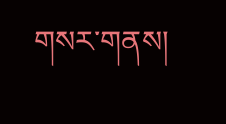གསར་གནས།